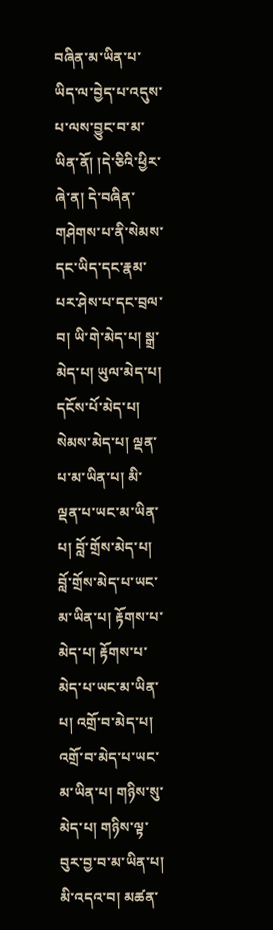བཞིན་མ་ཡིན་པ་ཡིད་ལ་བྱེད་པ་འདུས་པ་ལས་བྱུང་བ་མ་ཡིན་ནོ། །དེ་ཅིའི་ཕྱིར་ཞེ་ན། དེ་བཞིན་གཤེགས་པ་ནི་སེམས་དང་ཡིད་དང་རྣམ་པར་ཤེས་པ་དང་བྲལ་བ། ཡི་གེ་མེད་པ། སྒྲ་མེད་པ། ཡུལ་མེད་པ། དངོས་པོ་མེད་པ། སེམས་མེད་པ། ལྡན་པ་མ་ཡིན་པ། མི་ལྡན་པ་ཡང་མ་ཡིན་པ། བློ་གྲོས་མེད་པ། བློ་གྲོས་མེད་པ་ཡང་མ་ཡིན་པ། རྟོགས་པ་མེད་པ། རྟོགས་པ་མེད་པ་ཡང་མ་ཡིན་པ། འགྲོ་བ་མེད་པ། འགྲོ་བ་མེད་པ་ཡང་མ་ཡིན་པ། གཉིས་སུ་མེད་པ། གཉིས་ལྟ་བུར་བྱ་བ་མ་ཡིན་པ། མི་འདའ་བ། མཚན་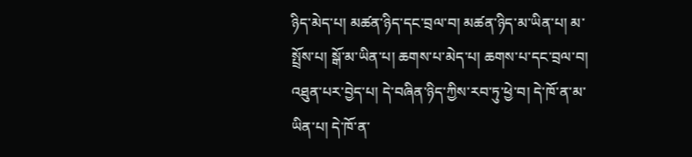ཉིད་མེད་པ། མཚན་ཉིད་དང་བྲལ་བ། མཚན་ཉིད་མ་ཡིན་པ། མ་སྤྲོས་པ། སྒོ་མ་ཡིན་པ། ཆགས་པ་མེད་པ། ཆགས་པ་དང་བྲལ་བ། འཐུན་པར་བྱེད་པ། དེ་བཞིན་ཉིད་ཀྱིས་རབ་ཏུ་ཕྱེ་བ། དེ་ཁོ་ན་མ་ཡིན་པ། དེ་ཁོ་ན་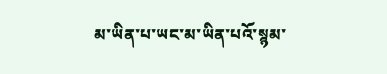མ་ཡིན་པ་ཡང་མ་ཡིན་པའོ་སྙམ་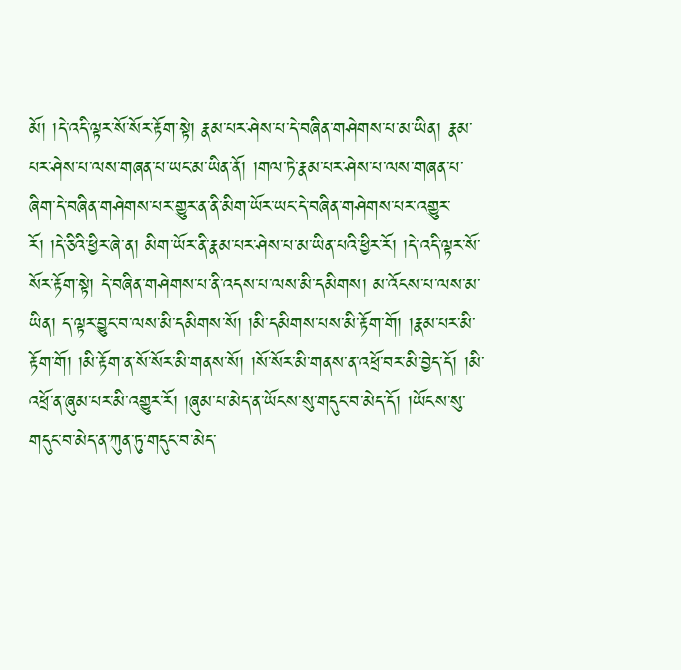མོ། །དེ་འདི་ལྟར་སོ་སོར་རྟོག་སྟེ། རྣམ་པར་ཤེས་པ་དེ་བཞིན་གཤེགས་པ་མ་ཡིན། རྣམ་པར་ཤེས་པ་ལས་གཞན་པ་ཡང་མ་ཡིན་ནོ། །གལ་ཏེ་རྣམ་པར་ཤེས་པ་ལས་གཞན་པ་ཞིག་དེ་བཞིན་གཤེགས་པར་གྱུར་ན་ནི་མིག་ཡོར་ཡང་དེ་བཞིན་གཤེགས་པར་འགྱུར་རོ། །དེ་ཅིའི་ཕྱིར་ཞེ་ན། མིག་ཡོར་ནི་རྣམ་པར་ཤེས་པ་མ་ཡིན་པའི་ཕྱིར་རོ། །དེ་འདི་ལྟར་སོ་སོར་རྟོག་སྟེ། དེ་བཞིན་གཤེགས་པ་ནི་འདས་པ་ལས་མི་དམིགས། མ་འོངས་པ་ལས་མ་ཡིན། ད་ལྟར་བྱུང་བ་ལས་མི་དམིགས་སོ། །མི་དམིགས་པས་མི་རྟོག་གོ། །རྣམ་པར་མི་རྟོག་གོ། །མི་རྟོག་ན་སོ་སོར་མི་གནས་སོ། །སོ་སོར་མི་གནས་ན་འཕྲོ་བར་མི་བྱེད་དོ། །མི་འཕྲོ་ན་ཞུམ་པར་མི་འགྱུར་རོ། །ཞུམ་པ་མེད་ན་ཡོངས་སུ་གདུང་བ་མེད་དོ། །ཡོངས་སུ་གདུང་བ་མེད་ན་ཀུན་ཏུ་གདུང་བ་མེད་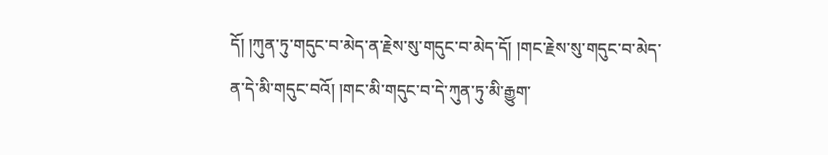དོ། །ཀུན་ཏུ་གདུང་བ་མེད་ན་རྗེས་སུ་གདུང་བ་མེད་དོ། །གང་རྗེས་སུ་གདུང་བ་མེད་ན་དེ་མི་གདུང་བའོ། །གང་མི་གདུང་བ་དེ་ཀུན་ཏུ་མི་རྒྱུག་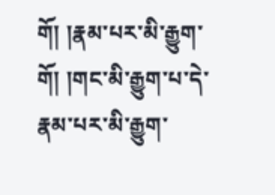གོ། །རྣམ་པར་མི་རྒྱུག་གོ། །གང་མི་རྒྱུག་པ་དེ་རྣམ་པར་མི་རྒྱུག་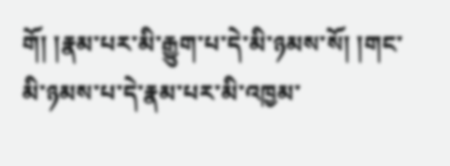གོ། །རྣམ་པར་མི་རྒྱུག་པ་དེ་མི་ཉམས་སོ། །གང་མི་ཉམས་པ་དེ་རྣམ་པར་མི་འཁྱམ་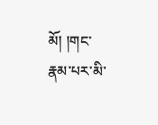མོ། །གང་རྣམ་པར་མི་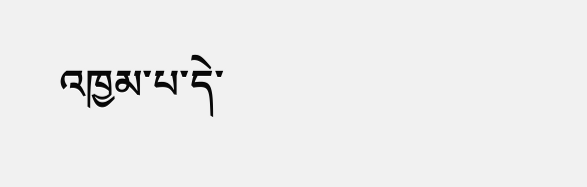འཁྱམ་པ་དེ་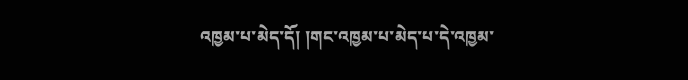འཁྱམ་པ་མེད་དོ། །གང་འཁྱམ་པ་མེད་པ་དེ་འཁྱམ་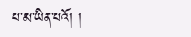པ་མ་ཡིན་པའོ། །